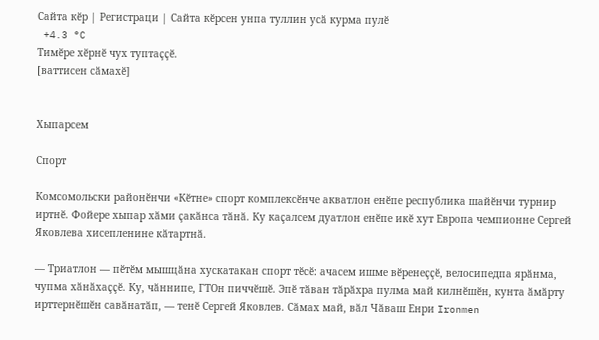Сайта кӗр | Регистраци | Сайта кӗрсен унпа туллин усӑ курма пулӗ
 +4.3 °C
Тимӗре хӗрнӗ чух туптаҫҫӗ.
[ваттисен сӑмахӗ]


Хыпарсем

Спорт

Комсомольски районӗнчи «Кӗтне» спорт комплексӗнче акватлон енӗпе республика шайӗнчи турнир иртнӗ. Фойере хыпар хӑми ҫакӑнса тӑнӑ. Ку каҫалсем дуатлон енӗпе икӗ хут Европа чемпионне Сергей Яковлева хисепленине кӑтартнӑ.

— Триатлон — пӗтӗм мышцӑна хускатакан спорт тӗсӗ: ачасем ишме вӗренеҫҫӗ, велосипедпа ярӑнма, чупма хӑнӑхаҫҫӗ. Ку, чӑннипе, ГТОн пиччӗшӗ. Эпӗ тӑван тӑрӑхра пулма май килнӗшӗн, кунта ӑмӑрту ирттернӗшӗн савӑнатӑп, — тенӗ Сергей Яковлев. Сӑмах май, вӑл Чӑваш Енри Ironmen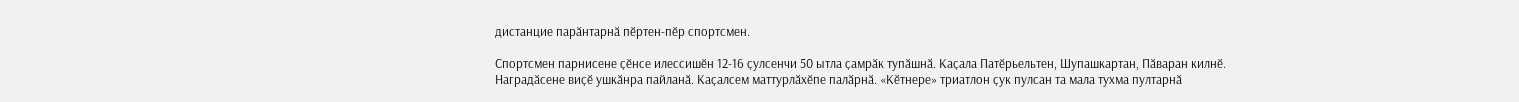дистанцие парӑнтарнӑ пӗртен-пӗр спортсмен.

Спортсмен парнисене ҫӗнсе илессишӗн 12-16 ҫулсенчи 50 ытла ҫамрӑк тупӑшнӑ. Каҫала Патӗрьельтен, Шупашкартан, Пӑваран килнӗ. Наградӑсене виҫӗ ушкӑнра пайланӑ. Каҫалсем маттурлӑхӗпе палӑрнӑ. «Кӗтнере» триатлон ҫук пулсан та мала тухма пултарнӑ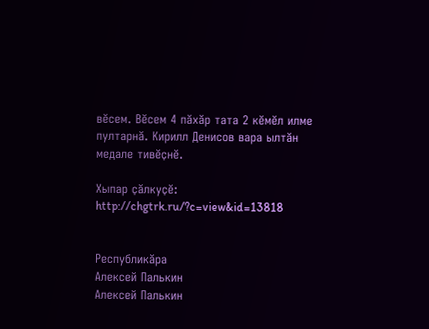вӗсем. Вӗсем 4 пӑхӑр тата 2 кӗмӗл илме пултарнӑ. Кирилл Денисов вара ылтӑн медале тивӗҫнӗ.

Хыпар ҫӑлкуҫӗ: http://chgtrk.ru/?c=view&id=13818


Республикӑра
Алексей Палькин
Алексей Палькин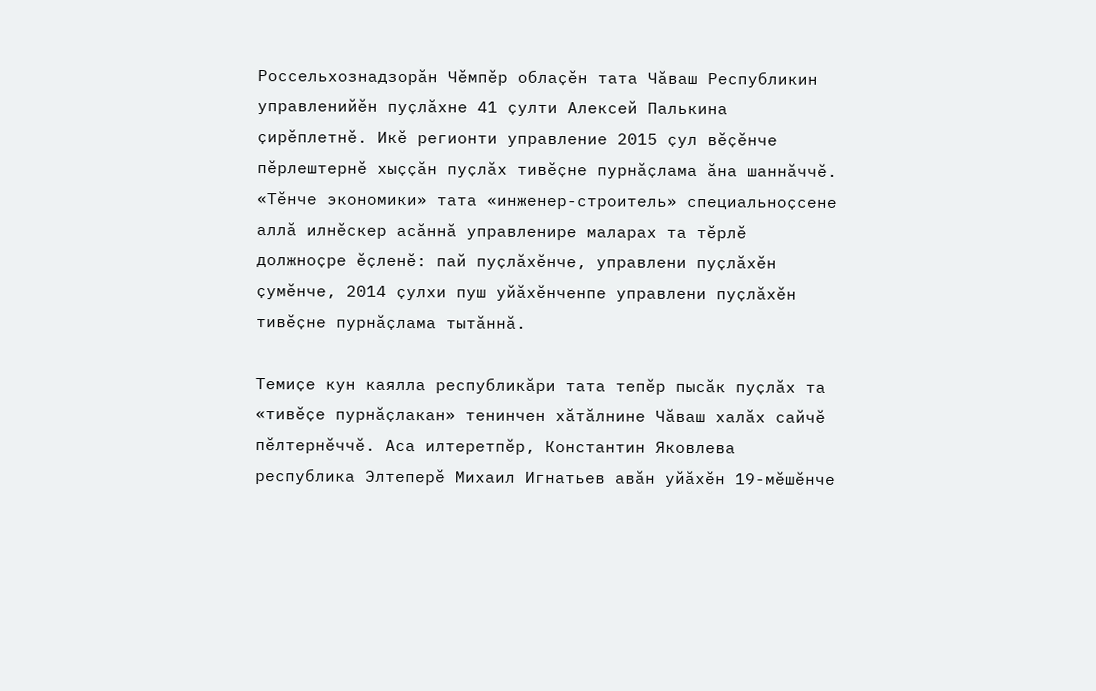Россельхознадзорӑн Чӗмпӗр облаҫӗн тата Чӑваш Республикин управленийӗн пуҫлӑхне 41 ҫулти Алексей Палькина ҫирӗплетнӗ. Икӗ регионти управление 2015 ҫул вӗҫӗнче пӗрлештернӗ хыҫҫӑн пуҫлӑх тивӗҫне пурнӑҫлама ӑна шаннӑччӗ. «Тӗнче экономики» тата «инженер-строитель» специальноҫсене аллӑ илнӗскер асӑннӑ управленире маларах та тӗрлӗ должноҫре ӗҫленӗ: пай пуҫлӑхӗнче, управлени пуҫлӑхӗн ҫумӗнче, 2014 ҫулхи пуш уйӑхӗнченпе управлени пуҫлӑхӗн тивӗҫне пурнӑҫлама тытӑннӑ.

Темиҫе кун каялла республикӑри тата тепӗр пысӑк пуҫлӑх та «тивӗҫе пурнӑҫлакан» тенинчен хӑтӑлнине Чӑваш халӑх сайчӗ пӗлтернӗччӗ. Аса илтеретпӗр, Константин Яковлева республика Элтеперӗ Михаил Игнатьев авӑн уйӑхӗн 19-мӗшӗнче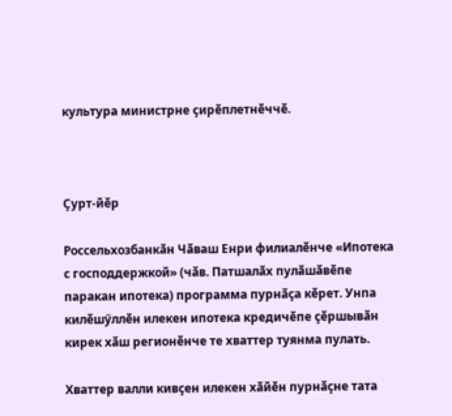культура министрне ҫирӗплетнӗччӗ.



Ҫурт-йӗр

Россельхозбанкӑн Чӑваш Енри филиалӗнче «Ипотека с господдержкой» (чӑв. Патшалӑх пулӑшӑвӗпе паракан ипотека) программа пурнӑҫа кӗрет. Унпа килӗшӳллӗн илекен ипотека кредичӗпе ҫӗршывӑн кирек хӑш регионӗнче те хваттер туянма пулать.

Хваттер валли кивҫен илекен хӑйӗн пурнӑҫне тата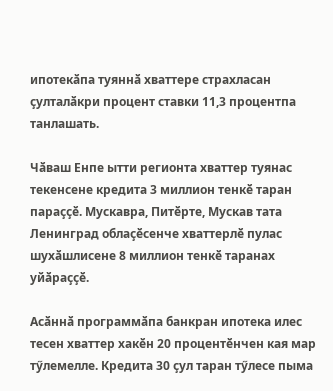ипотекӑпа туяннӑ хваттере страхласан ҫулталӑкри процент ставки 11,3 процентпа танлашать.

Чӑваш Енпе ытти регионта хваттер туянас текенсене кредита 3 миллион тенкӗ таран параҫҫӗ. Мускавра, Питӗрте, Мускав тата Ленинград облаҫӗсенче хваттерлӗ пулас шухӑшлисене 8 миллион тенкӗ таранах уйӑраҫҫӗ.

Асӑннӑ программӑпа банкран ипотека илес тесен хваттер хакӗн 20 процентӗнчен кая мар тӳлемелле. Кредита 30 ҫул таран тӳлесе пыма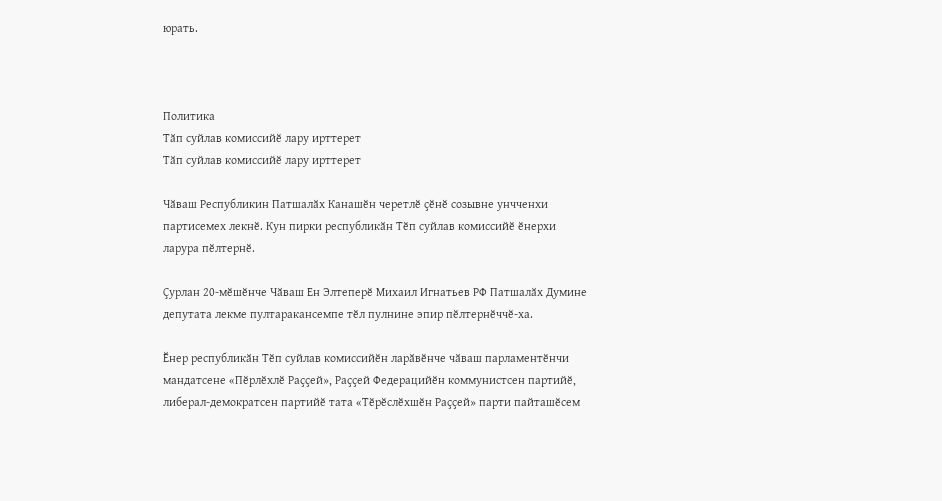юрать.



Политика
Тӑп суйлав комиссийӗ лару ирттерет
Тӑп суйлав комиссийӗ лару ирттерет

Чӑваш Республикин Патшалӑх Канашӗн черетлӗ ҫӗнӗ созывне унчченхи партисемех лекнӗ. Кун пирки республикӑн Тӗп суйлав комиссийӗ ӗнерхи ларура пӗлтернӗ.

Ҫурлан 20-мӗшӗнче Чӑваш Ен Элтеперӗ Михаил Игнатьев РФ Патшалӑх Думине депутата лекме пултаракансемпе тӗл пулнине эпир пӗлтернӗччӗ-ха.

Ӗнер республикӑн Тӗп суйлав комиссийӗн ларӑвӗнче чӑваш парламентӗнчи мандатсене «Пӗрлӗхлӗ Раҫҫей», Раҫҫей Федерацийӗн коммунистсен партийӗ, либерал-демократсен партийӗ тата «Тӗрӗслӗхшӗн Раҫҫей» парти пайташӗсем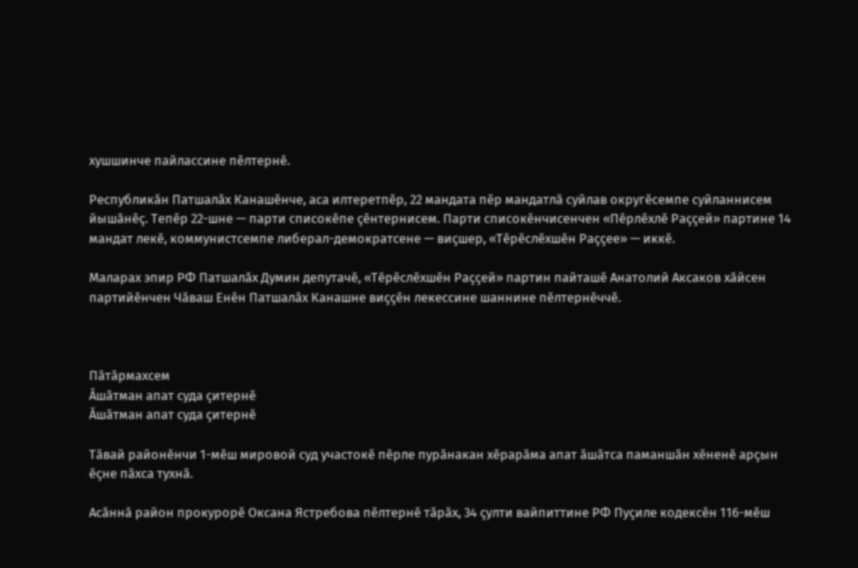хушшинче пайлассине пӗлтернӗ.

Республикӑн Патшалӑх Канашӗнче, аса илтеретпӗр, 22 мандата пӗр мандатлӑ суйлав округӗсемпе суйланнисем йышӑнӗҫ. Тепӗр 22-шне — парти списокӗпе ҫӗнтернисем. Парти списокӗнчисенчен «Пӗрлӗхлӗ Раҫҫей» партине 14 мандат лекӗ, коммунистсемпе либерал-демократсене — виҫшер, «Тӗрӗслӗхшӗн Раҫҫее» — иккӗ.

Маларах эпир РФ Патшалӑх Думин депутачӗ, «Тӗрӗслӗхшӗн Раҫҫей» партин пайташӗ Анатолий Аксаков хӑйсен партийӗнчен Чӑваш Енӗн Патшалӑх Канашне виҫҫӗн лекессине шаннине пӗлтернӗччӗ.



Пӑтӑрмахсем
Ӑшӑтман апат суда ҫитернӗ
Ӑшӑтман апат суда ҫитернӗ

Тӑвай районӗнчи 1-мӗш мировой суд участокӗ пӗрле пурӑнакан хӗрарӑма апат ӑшӑтса паманшӑн хӗненӗ арҫын ӗҫне пӑхса тухнӑ.

Асӑннӑ район прокурорӗ Оксана Ястребова пӗлтернӗ тӑрӑх, 34 ҫулти вайпиттине РФ Пуҫиле кодексӗн 116-мӗш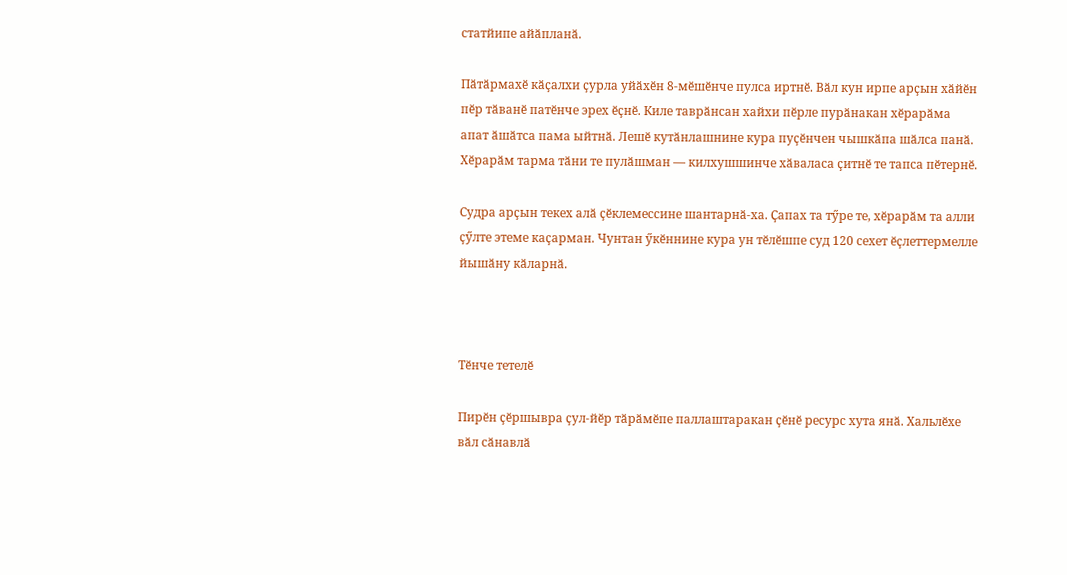статйипе айӑпланӑ.

Пӑтӑрмахӗ кӑҫалхи ҫурла уйӑхӗн 8-мӗшӗнче пулса иртнӗ. Вӑл кун ирпе арҫын хӑйӗн пӗр тӑванӗ патӗнче эрех ӗҫнӗ. Киле таврӑнсан хайхи пӗрле пурӑнакан хӗрарӑма апат ӑшӑтса пама ыйтнӑ. Лешӗ кутӑнлашнине кура пуҫӗнчен чышкӑпа шӑлса панӑ. Хӗрарӑм тарма тӑни те пулӑшман — килхушшинче хӑваласа ҫитнӗ те тапса пӗтернӗ.

Судра арҫын текех алӑ ҫӗклемессине шантарнӑ-ха. Ҫапах та тӳре те, хӗрарӑм та алли ҫӳлте этеме каҫарман. Чунтан ӳкӗннине кура ун тӗлӗшпе суд 120 сехет ӗҫлеттермелле йышӑну кӑларнӑ.



Тӗнче тетелӗ

Пирӗн ҫӗршывра ҫул-йӗр тӑрӑмӗпе паллаштаракан ҫӗнӗ ресурс хута янӑ. Хальлӗхе вӑл сӑнавлӑ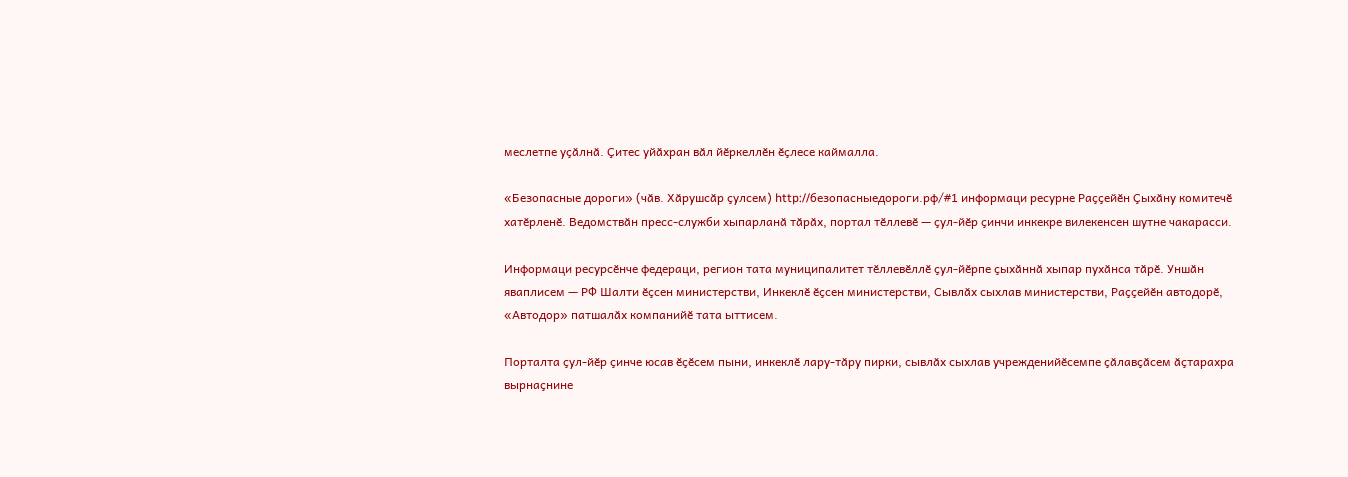меслетпе уҫӑлнӑ. Ҫитес уйӑхран вӑл йӗркеллӗн ӗҫлесе каймалла.

«Безопасные дороги» (чӑв. Хӑрушсӑр ҫулсем) http://безопасныедороги.рф/#1 информаци ресурне Раҫҫейӗн Ҫыхӑну комитечӗ хатӗрленӗ. Ведомствӑн пресс-служби хыпарланӑ тӑрӑх, портал тӗллевӗ — ҫул-йӗр ҫинчи инкекре вилекенсен шутне чакарасси.

Информаци ресурсӗнче федераци, регион тата муниципалитет тӗллевӗллӗ ҫул-йӗрпе ҫыхӑннӑ хыпар пухӑнса тӑрӗ. Уншӑн яваплисем — РФ Шалти ӗҫсен министерстви, Инкеклӗ ӗҫсен министерстви, Сывлӑх сыхлав министерстви, Раҫҫейӗн автодорӗ, «Автодор» патшалӑх компанийӗ тата ыттисем.

Порталта ҫул-йӗр ҫинче юсав ӗҫӗсем пыни, инкеклӗ лару-тӑру пирки, сывлӑх сыхлав учрежденийӗсемпе ҫӑлавҫӑсем ӑҫтарахра вырнаҫнине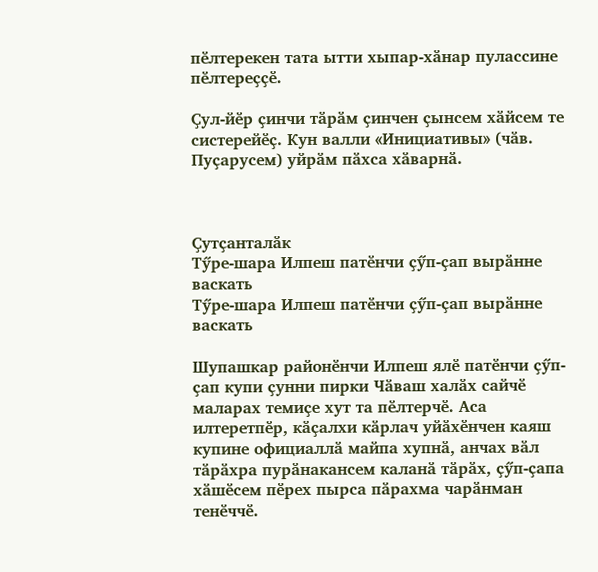пӗлтерекен тата ытти хыпар-хӑнар пулассине пӗлтереҫҫӗ.

Ҫул-йӗр ҫинчи тӑрӑм ҫинчен ҫынсем хӑйсем те систерейӗҫ. Кун валли «Инициативы» (чӑв. Пуҫарусем) уйрӑм пӑхса хӑварнӑ.



Ҫутҫанталӑк
Тӳре-шара Илпеш патӗнчи ҫӳп-ҫап вырӑнне васкать
Тӳре-шара Илпеш патӗнчи ҫӳп-ҫап вырӑнне васкать

Шупашкар районӗнчи Илпеш ялӗ патӗнчи ҫӳп-ҫап купи ҫунни пирки Чӑваш халӑх сайчӗ маларах темиҫе хут та пӗлтерчӗ. Аса илтеретпӗр, кӑҫалхи кӑрлач уйӑхӗнчен каяш купине официаллӑ майпа хупнӑ, анчах вӑл тӑрӑхра пурӑнакансем каланӑ тӑрӑх, ҫӳп-ҫапа хӑшӗсем пӗрех пырса пӑрахма чарӑнман тенӗччӗ.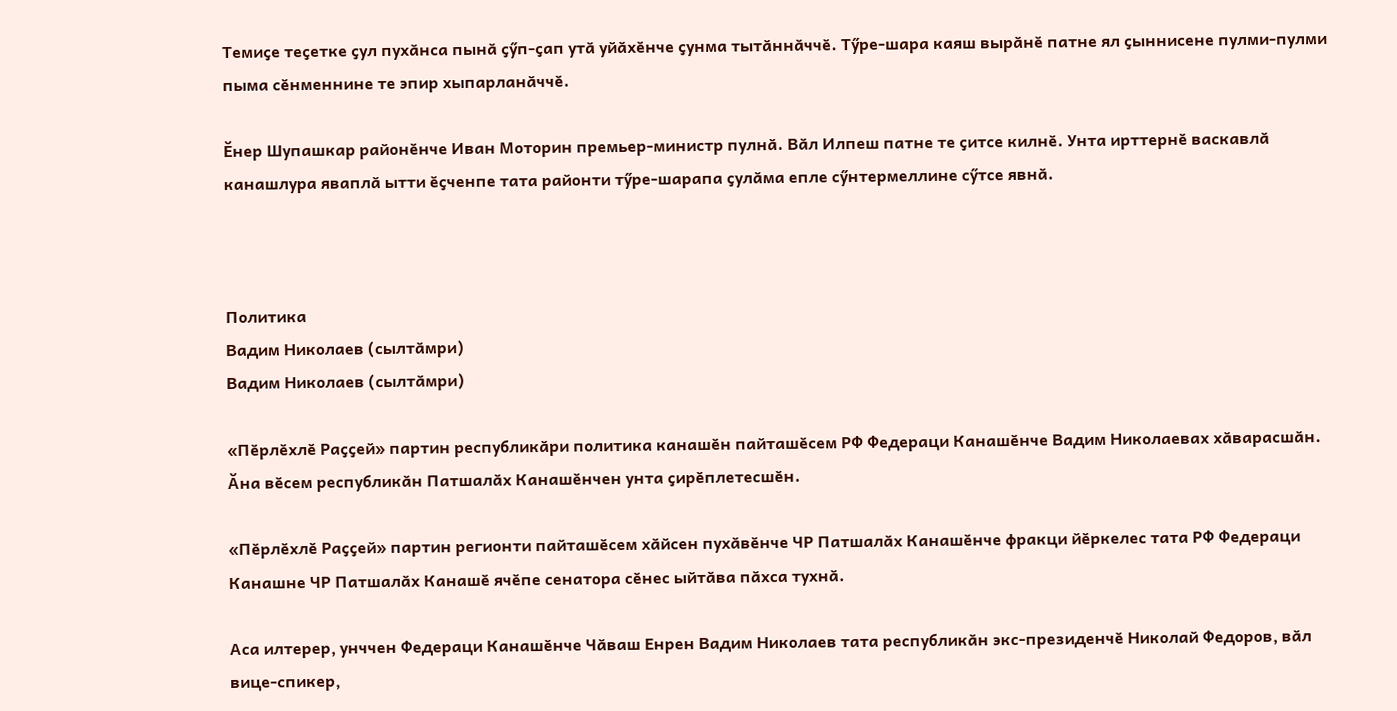Темиҫе теҫетке ҫул пухӑнса пынӑ ҫӳп-ҫап утӑ уйӑхӗнче ҫунма тытӑннӑччӗ. Тӳре-шара каяш вырӑнӗ патне ял ҫыннисене пулми-пулми пыма сӗнменнине те эпир хыпарланӑччӗ.

Ӗнер Шупашкар районӗнче Иван Моторин премьер-министр пулнӑ. Вӑл Илпеш патне те ҫитсе килнӗ. Унта ирттернӗ васкавлӑ канашлура яваплӑ ытти ӗҫченпе тата районти тӳре-шарапа ҫулӑма епле сӳнтермеллине сӳтсе явнӑ.



Политика
Вадим Николаев (сылтӑмри)
Вадим Николаев (сылтӑмри)

«Пӗрлӗхлӗ Раҫҫей» партин республикӑри политика канашӗн пайташӗсем РФ Федераци Канашӗнче Вадим Николаевах хӑварасшӑн. Ӑна вӗсем республикӑн Патшалӑх Канашӗнчен унта ҫирӗплетесшӗн.

«Пӗрлӗхлӗ Раҫҫей» партин регионти пайташӗсем хӑйсен пухӑвӗнче ЧР Патшалӑх Канашӗнче фракци йӗркелес тата РФ Федераци Канашне ЧР Патшалӑх Канашӗ ячӗпе сенатора сӗнес ыйтӑва пӑхса тухнӑ.

Аса илтерер, унччен Федераци Канашӗнче Чӑваш Енрен Вадим Николаев тата республикӑн экс-президенчӗ Николай Федоров, вӑл вице-спикер,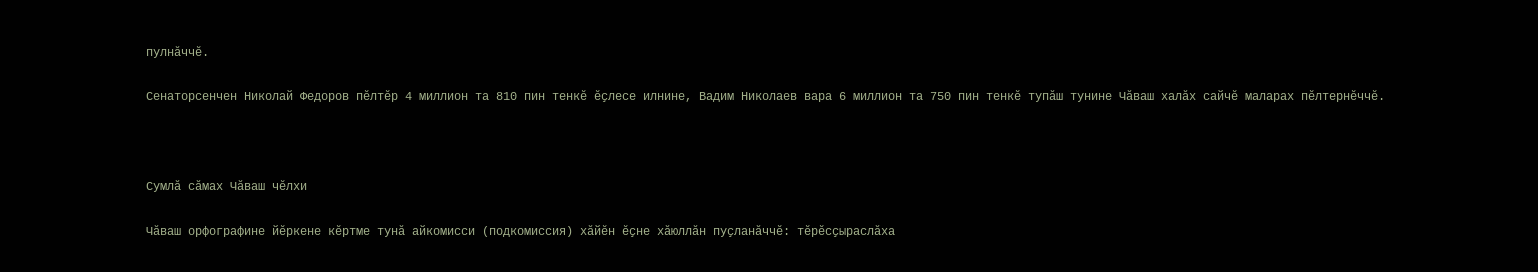пулнӑччӗ.

Сенаторсенчен Николай Федоров пӗлтӗр 4 миллион та 810 пин тенкӗ ӗҫлесе илнине, Вадим Николаев вара 6 миллион та 750 пин тенкӗ тупӑш тунине Чӑваш халӑх сайчӗ маларах пӗлтернӗччӗ.



Сумлӑ сӑмах Чӑваш чӗлхи

Чӑваш орфографине йӗркене кӗртме тунӑ айкомисси (подкомиссия) хӑйӗн ӗҫне хӑюллӑн пуҫланӑччӗ: тӗрӗсҫыраслӑха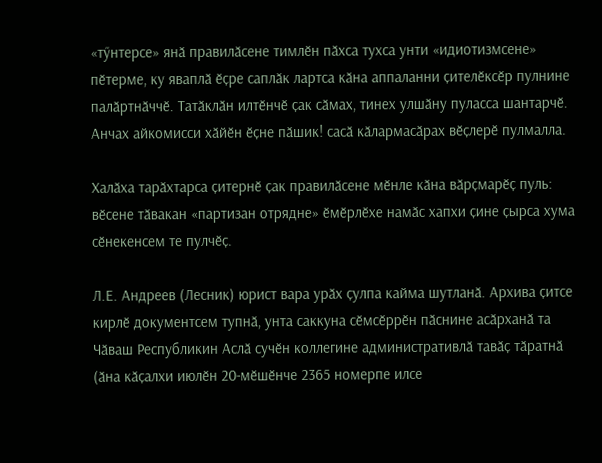«тӳнтерсе» янӑ правилӑсене тимлӗн пӑхса тухса унти «идиотизмсене» пӗтерме, ку яваплӑ ӗҫре саплӑк лартса кӑна аппаланни ҫителӗксӗр пулнине палӑртнӑччӗ. Татӑклӑн илтӗнчӗ ҫак сӑмах, тинех улшӑну пуласса шантарчӗ. Анчах айкомисси хӑйӗн ӗҫне пӑшик! сасӑ кӑлармасӑрах вӗҫлерӗ пулмалла.

Халӑха тарӑхтарса ҫитернӗ ҫак правилӑсене мӗнле кӑна вӑрҫмарӗҫ пуль: вӗсене тӑвакан «партизан отрядне» ӗмӗрлӗхе намӑс хапхи ҫине ҫырса хума сӗнекенсем те пулчӗҫ.

Л.Е. Андреев (Лесник) юрист вара урӑх ҫулпа кайма шутланӑ. Архива ҫитсе кирлӗ документсем тупнӑ, унта саккуна сӗмсӗррӗн пӑснине асӑрханӑ та Чӑваш Республикин Аслӑ сучӗн коллегине административлӑ тавӑҫ тӑратнӑ (ӑна кӑҫалхи июлӗн 20-мӗшӗнче 2365 номерпе илсе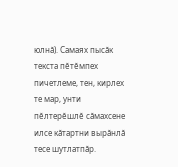юлнӑ). Самаях пысӑк текста пӗтӗмпех пичетлеме, тен, кирлех те мар, унти пӗлтерӗшлӗ сӑмахсене илсе кӑтартни вырӑнлӑ тесе шутлатпӑр.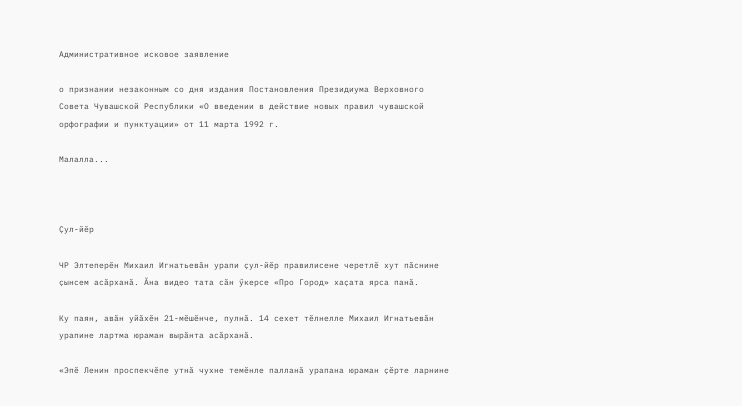Административное исковое заявление

о признании незаконным со дня издания Постановления Президиума Верховного Совета Чувашской Республики «О введении в действие новых правил чувашской орфографии и пунктуации» от 11 марта 1992 г.

Малалла...



Ҫул-йӗр

ЧР Элтеперӗн Михаил Игнатьевӑн урапи ҫул-йӗр правилисене черетлӗ хут пӑснине ҫынсем асӑрханӑ. Ӑна видео тата сӑн ӳкерсе «Про Город» хаҫата ярса панӑ.

Ку паян, авӑн уйӑхӗн 21-мӗшӗнче, пулнӑ. 14 сехет тӗлнелле Михаил Игнатьевӑн урапине лартма юраман вырӑнта асӑрханӑ.

«Эпӗ Ленин проспекчӗпе утнӑ чухне темӗнле палланӑ урапана юраман ҫӗрте ларнине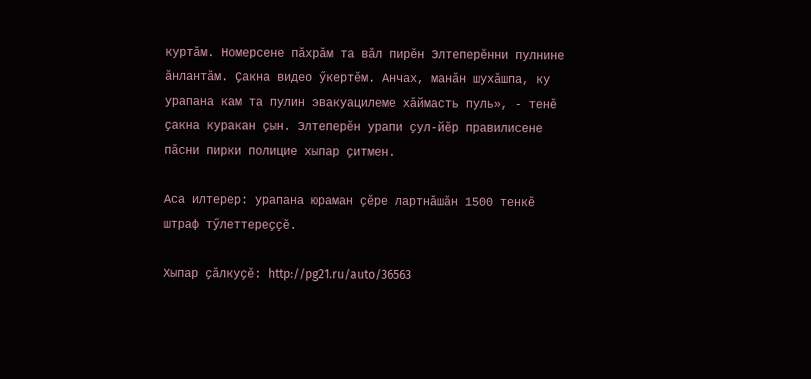куртӑм. Номерсене пӑхрӑм та вӑл пирӗн Элтеперӗнни пулнине ӑнлантӑм. Ҫакна видео ӳкертӗм. Анчах, манӑн шухӑшпа, ку урапана кам та пулин эвакуацилеме хӑймасть пуль», - тенӗ ҫакна куракан ҫын. Элтеперӗн урапи ҫул-йӗр правилисене пӑсни пирки полицие хыпар ҫитмен.

Аса илтерер: урапана юраман ҫӗре лартнӑшӑн 1500 тенкӗ штраф тӳлеттереҫҫӗ.

Хыпар ҫӑлкуҫӗ: http://pg21.ru/auto/36563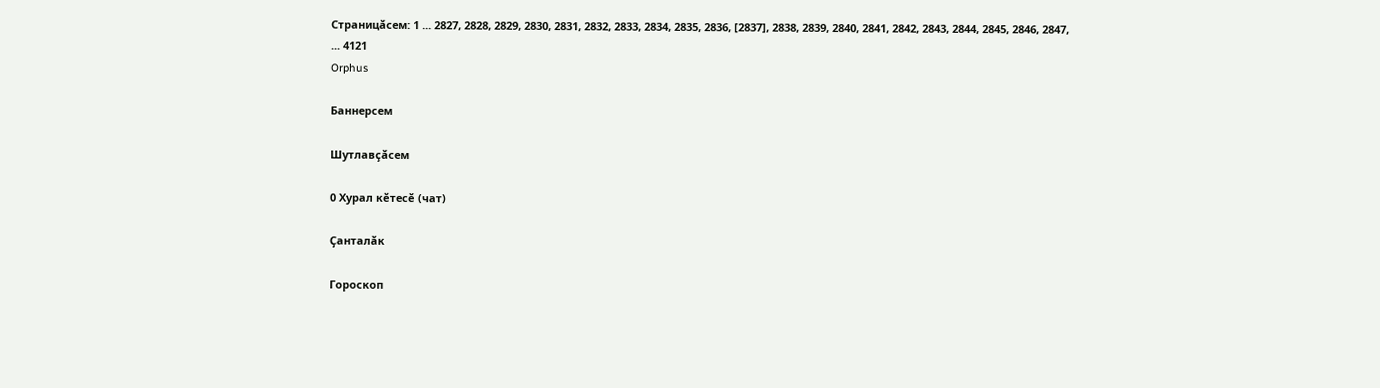Страницӑсем: 1 ... 2827, 2828, 2829, 2830, 2831, 2832, 2833, 2834, 2835, 2836, [2837], 2838, 2839, 2840, 2841, 2842, 2843, 2844, 2845, 2846, 2847, ... 4121
Orphus

Баннерсем

Шутлавҫӑсем

0 Хурал кӗтесӗ (чат)

Ҫанталӑк

Гороскоп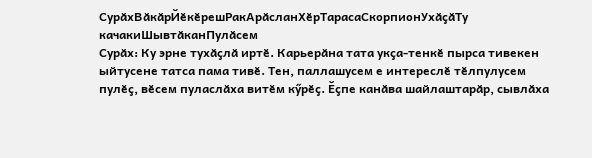СурӑхВӑкӑрЙӗкӗрешРакАрӑсланХӗрТарасаСкорпионУхӑҫӑТу качакиШывтӑканПулӑсем
Сурӑх: Ку эрне тухӑҫлӑ иртӗ. Карьерӑна тата укҫа-тенкӗ пырса тивекен ыйтусене татса пама тивӗ. Тен, паллашусем е интереслӗ тӗлпулусем пулӗҫ, вӗсем пуласлӑха витӗм кӳрӗҫ. Ӗҫпе канӑва шайлаштарӑр, сывлӑха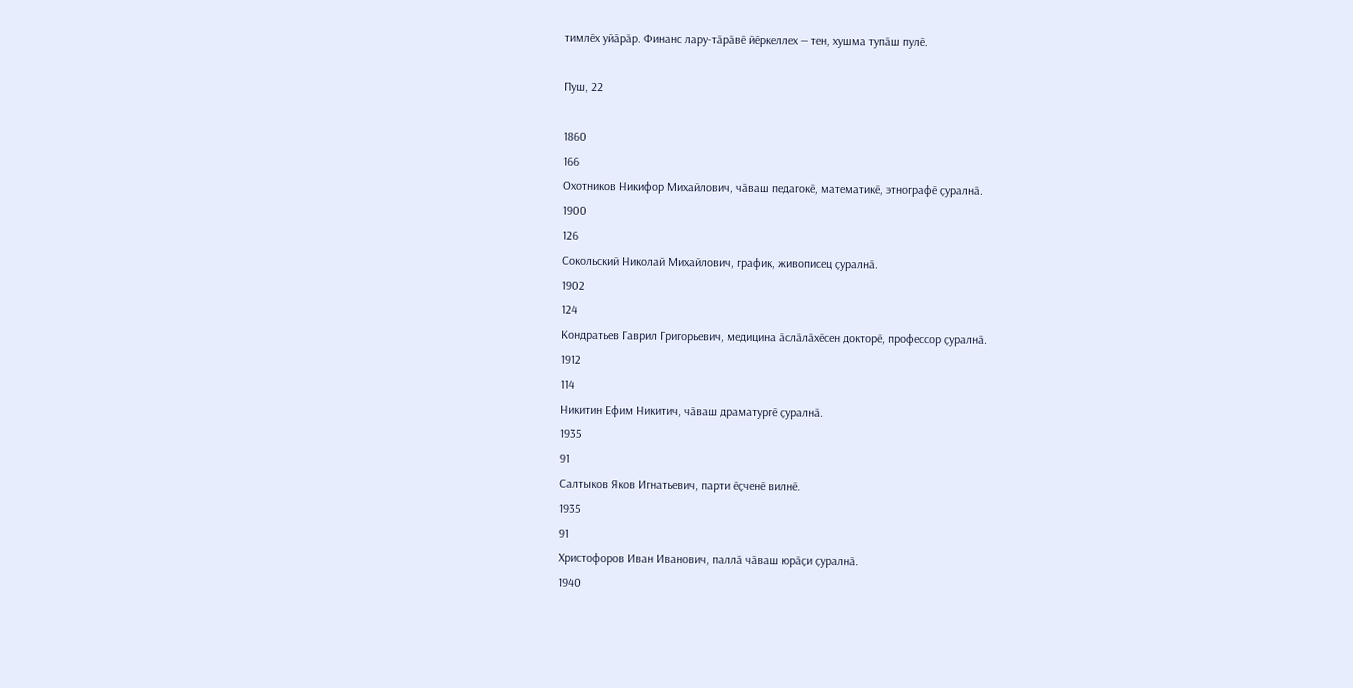тимлӗх уйӑрӑр. Финанс лару-тӑрӑвӗ йӗркеллех — тен, хушма тупӑш пулӗ.

Пуш, 22

1860
166
Охотников Никифор Михайлович, чӑваш педагокӗ, математикӗ, этнографӗ ҫуралнӑ.
1900
126
Сокольский Николай Михайлович, график, живописец ҫуралнӑ.
1902
124
Кондратьев Гаврил Григорьевич, медицина ӑслӑлӑхӗсен докторӗ, профессор ҫуралнӑ.
1912
114
Никитин Ефим Никитич, чӑваш драматургӗ ҫуралнӑ.
1935
91
Салтыков Яков Игнатьевич, парти ӗҫченӗ вилнӗ.
1935
91
Христофоров Иван Иванович, паллӑ чӑваш юрӑҫи ҫуралнӑ.
1940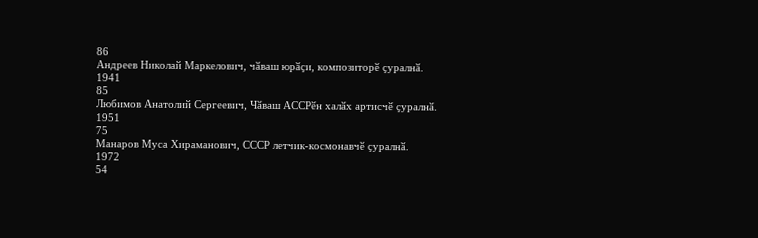86
Андреев Николай Маркелович, чӑваш юрӑҫи, композиторӗ ҫуралнӑ.
1941
85
Любимов Анатолий Сергеевич, Чӑваш АССРӗн халӑх артисчӗ ҫуралнӑ.
1951
75
Манаров Муса Хираманович, СССР летчик-космонавчӗ ҫуралнӑ.
1972
54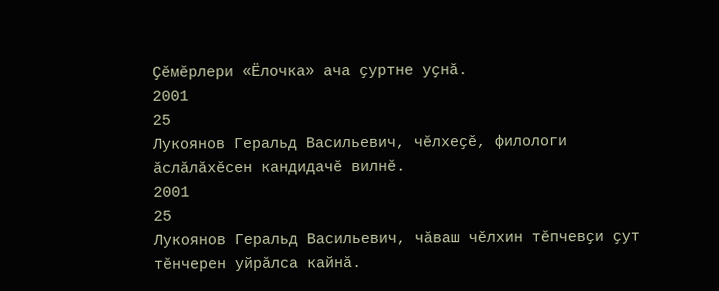Ҫӗмӗрлери «Ёлочка» ача ҫуртне уҫнӑ.
2001
25
Лукоянов Геральд Васильевич, чӗлхеҫӗ, филологи ӑслӑлӑхӗсен кандидачӗ вилнӗ.
2001
25
Лукоянов Геральд Васильевич, чӑваш чӗлхин тӗпчевҫи ҫут тӗнчерен уйрӑлса кайнӑ.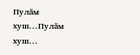Пулӑм хуш...Пулӑм хуш...